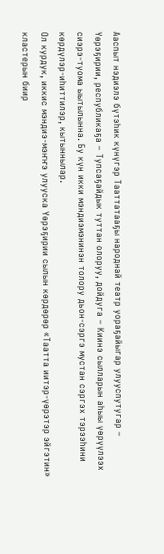Ааспыт нэдиэлэ бүтэһик күнүгэр Тааттатааҕы народнай театр уораҕайыгар улууспутугар – Үөрэҕирии, республикаҕа – Тупсаҕайдык туттан олоруу, дойдуга – Киинэ сылларын аһыы үөрүүлээх сиэрэ-туома ыытылынна. Бу күн икки мэндиэмэнинэн толору дьон-сэргэ мустан сэргэх тэрээһини көрдүлэр-иһиттилэр, кытыннылар.
Ол курдук, иккис мэндиэ-мэҥҥэ улууска Үөрэҕирии сылын көрдөрөр «Таатта иитэр-үөрэтэр эйгэтин» кластерын биир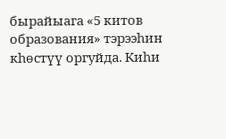бырайыага «5 китов образования» тэрээһин кһөстүү оргуйда. Киһи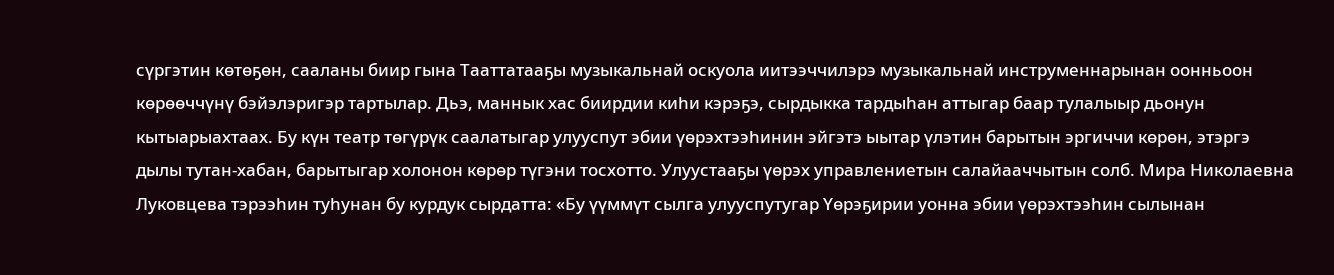сүргэтин көтөҕөн, сааланы биир гына Тааттатааҕы музыкальнай оскуола иитээччилэрэ музыкальнай инструменнарынан оонньоон көрөөччүнү бэйэлэригэр тартылар. Дьэ, маннык хас биирдии киһи кэрэҕэ, сырдыкка тардыһан аттыгар баар тулалыыр дьонун кытыарыахтаах. Бу күн театр төгүрүк саалатыгар улууспут эбии үөрэхтээһинин эйгэтэ ыытар үлэтин барытын эргиччи көрөн, этэргэ дылы тутан-хабан, барытыгар холонон көрөр түгэни тосхотто. Улуустааҕы үөрэх управлениетын салайааччытын солб. Мира Николаевна Луковцева тэрээһин туһунан бу курдук сырдатта: «Бу үүммүт сылга улууспутугар Үөрэҕирии уонна эбии үөрэхтээһин сылынан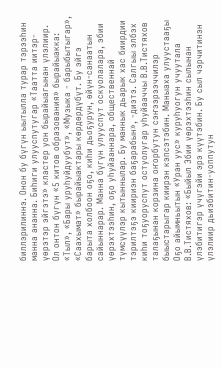биллэрилиннэ. Онон бу бүгүн ыытылла турар тэрээһин манна ананна. Биһиги улууспутугар «Таатта иитэр-үөрэтэр эйгэтэ» кластер уон бырайыагынан үлэлиир. Ол онтон бүгүн «5 китов образования» бырайыакка: «Тыл», «Бары уруһуйдуубут», «Музыка - барыбытыгар», «Саахымат» бырайыактары көрдөрдүбүт. Бу эйгэ барыта холбоон оҕо, киһи дьоҕурун, өйүн-санаатын сайыннарар. Манна бүгүн улууспут оскуолалара, эбии үөрэхтээһин, оҕо уһуйааннара, общественнай түмсүүлэр кытыннылар. Бу маннык дьарык хас биирдии тэрилтэҕэ киириэн баҕарабын», -диэтэ. Салгыы элбэх киһи тоҕуоруспут остуолугар уһуйааччы В.В.Тистяхов талаҕынан корзина оҥорбутун сэҥээрээччилэр быыстарыгар киирэн кэпсэтэбин. Маныаха улуустааҕы Оҕо айымньытын «Уран уус» куруһуогун учуутала В.В.Тистяхов: «Быйыл Эбии үөрэхтээһин сылынан үлэбитигэр үчүгэйи эрэ күүтэбин. Бу сыл чэрчитинэн үлэлиир дьиэбитин-уоппутун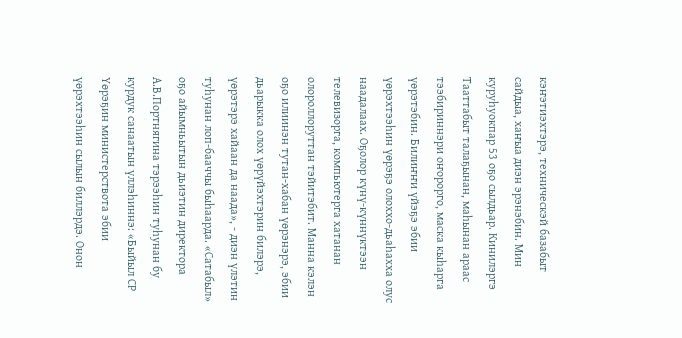кэҥэтиэхтэрэ, техническэй базабыт сайдыа, хаҥыа диэн эрэнэбин. Мин куруһуокпар 53 оҕо сылдьар. Кинилэргэ Тааттабыт талаҕынан, маһынан араас тээбириннэри оҥорорго, маска кыһарга үөрэтэбин. Билиҥҥи үйэҕэ эбии үөрэхтээһин үөрэҕэ олоххо-дьаһахха олус наадалаах. Оҕолор күнү-күннүктээн телевизорга, компьютерга хатанан олороллоруттан тэйитэбит. Манна кэлэн оҕо илиинэн тутан-хабан үөрэнэрэ, эбии дьарыкка олох үөрүйэхтэрин билэрэ, үөрэтэрэ хайаан да наада», - диэн үлэтин туһунан лоп-бааччы быһаарда. «Сатабыл» оҕо айымньытын дьиэтин директора А.В.Портнягина тэрээһин туһунан бу курдук санаатын үллэһиннэ: «Быйыл СР Үөрэҕин министерствота эбии үөрэхтээһин сылын биллэрдэ. Онон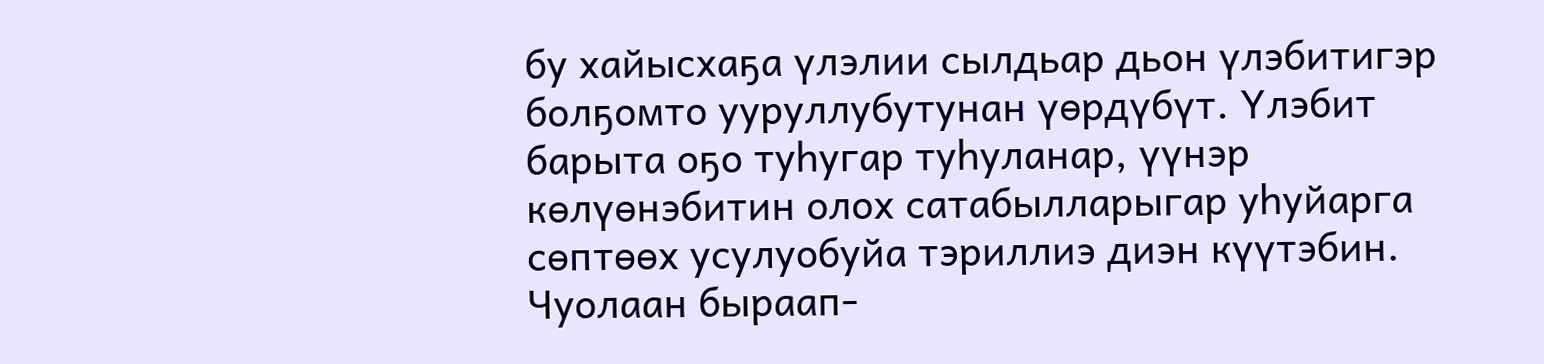бу хайысхаҕа үлэлии сылдьар дьон үлэбитигэр болҕомто ууруллубутунан үөрдүбүт. Үлэбит барыта оҕо туһугар туһуланар, үүнэр көлүөнэбитин олох сатабылларыгар уһуйарга сөптөөх усулуобуйа тэриллиэ диэн күүтэбин. Чуолаан быраап-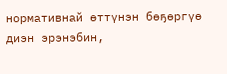нормативнай өттүнэн бөҕөргүө диэн эрэнэбин,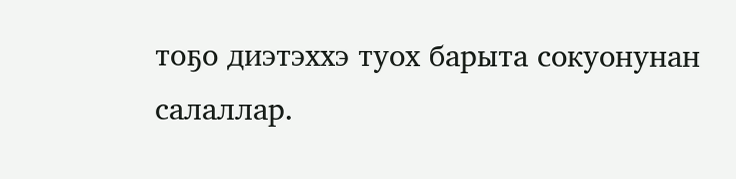тоҕо диэтэххэ туох барыта сокуонунан салаллар.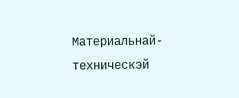Материальнай-техническэй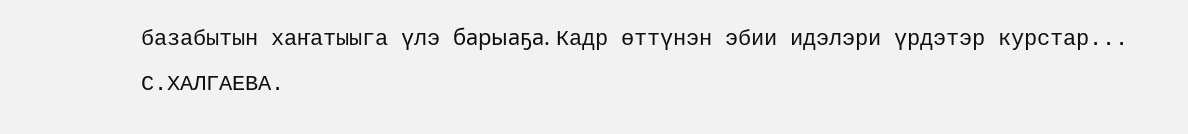базабытын хаҥатыыга үлэ барыаҕа. Кадр өттүнэн эбии идэлэри үрдэтэр курстар...
С.ХАЛГАЕВА.